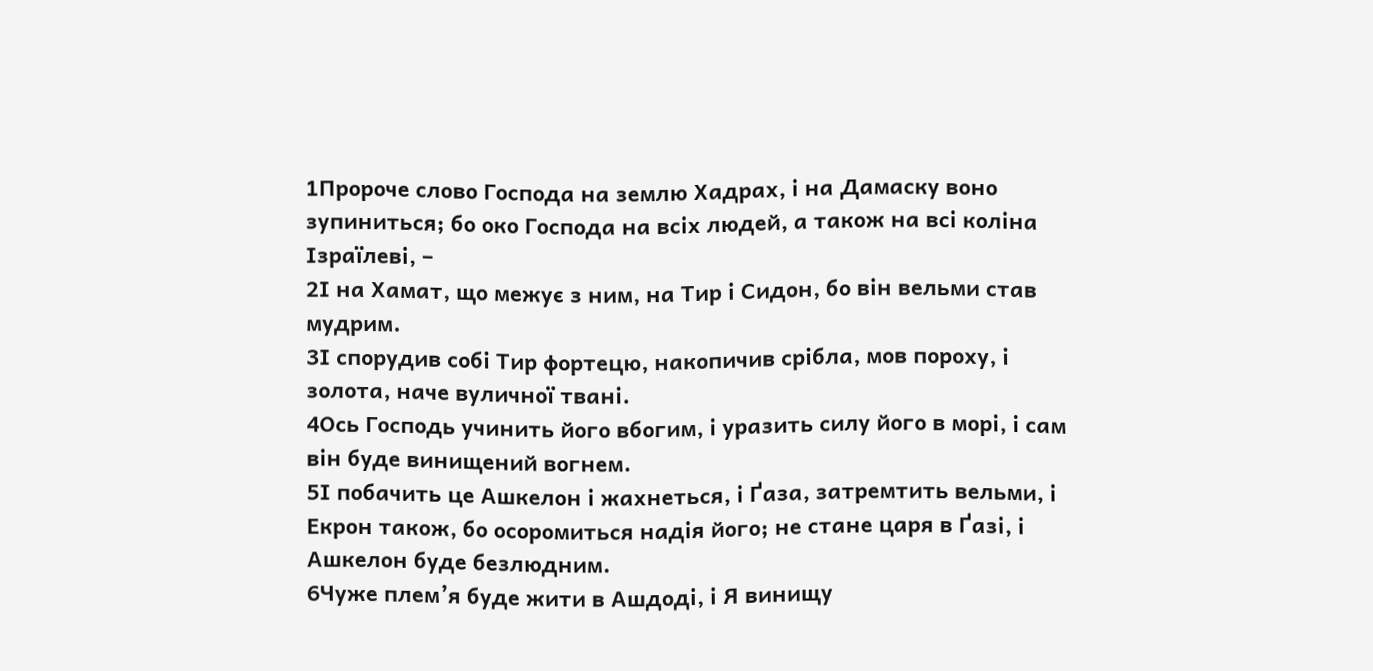1Пророче слово Господа на землю Хадрах, і на Дамаску воно зупиниться; бо око Господа на всіх людей, а також на всі коліна Ізраїлеві, –
2І на Хамат, що межує з ним, на Тир і Сидон, бо він вельми став мудрим.
3І спорудив собі Тир фортецю, накопичив срібла, мов пороху, і золота, наче вуличної твані.
4Ось Господь учинить його вбогим, і уразить силу його в морі, і сам він буде винищений вогнем.
5І побачить це Ашкелон і жахнеться, і Ґаза, затремтить вельми, і Екрон також, бо осоромиться надія його; не стане царя в Ґазі, і Ашкелон буде безлюдним.
6Чуже плем’я буде жити в Ашдоді, і Я винищу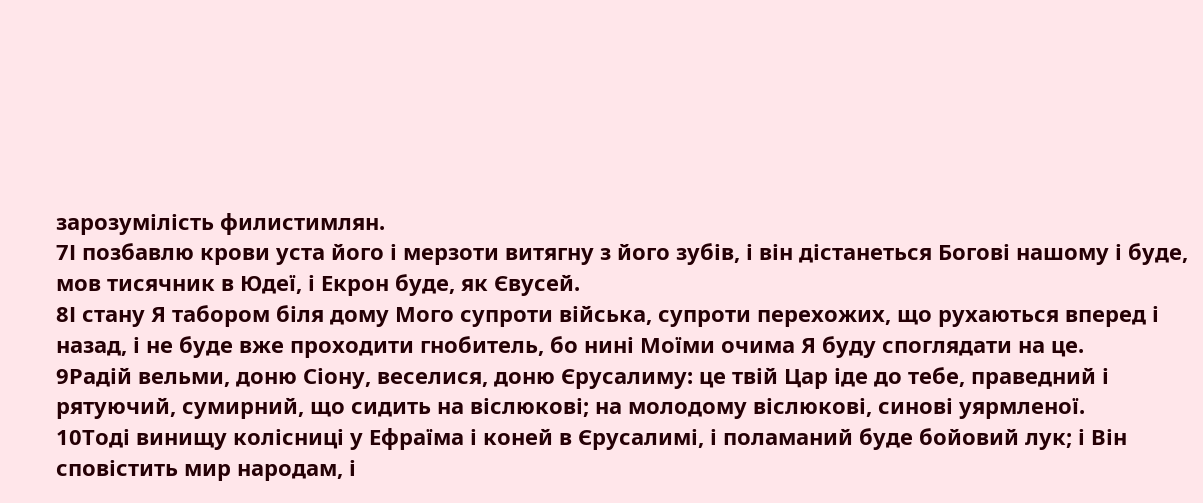зарозумілість филистимлян.
7І позбавлю крови уста його і мерзоти витягну з його зубів, і він дістанеться Богові нашому і буде, мов тисячник в Юдеї, і Екрон буде, як Євусей.
8І стану Я табором біля дому Мого супроти війська, супроти перехожих, що рухаються вперед і назад, і не буде вже проходити гнобитель, бо нині Моїми очима Я буду споглядати на це.
9Радій вельми, доню Сіону, веселися, доню Єрусалиму: це твій Цар іде до тебе, праведний і рятуючий, сумирний, що сидить на віслюкові; на молодому віслюкові, синові уярмленої.
10Тоді винищу колісниці у Ефраїма і коней в Єрусалимі, і поламаний буде бойовий лук; і Він сповістить мир народам, і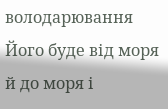володарювання Його буде від моря й до моря і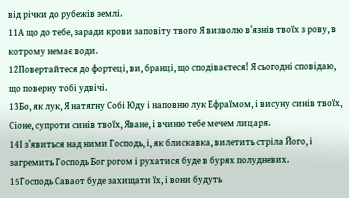від річки до рубежів землі.
11А що до тебе, заради крови заповіту твого Я визволю в’язнів твоїх з рову, в котрому немає води.
12Повертайтеся до фортеці, ви, бранці, що сподіваєтеся! Я сьогодні сповідаю, що поверну тобі удвічі.
13Бо, як лук, Я натягну Собі Юду і наповню лук Ефраїмом, і висуну синів твоїх, Сіоне, супроти синів твоїх, Яване, і вчиню тебе мечем лицаря.
14І з’явиться над ними Господь, і, як блискавка, вилетить стріла Його, і загремить Господь Бог рогом і рухатися буде в бурях полудневих.
15Господь Саваот буде захищати їх, і вони будуть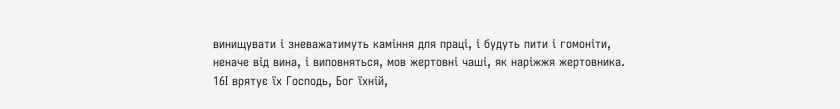винищувати і зневажатимуть каміння для праці, і будуть пити і гомоніти, неначе від вина, і виповняться, мов жертовні чаші, як наріжжя жертовника.
16І врятує їх Господь, Бог їхній,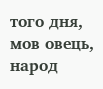того дня, мов овець, народ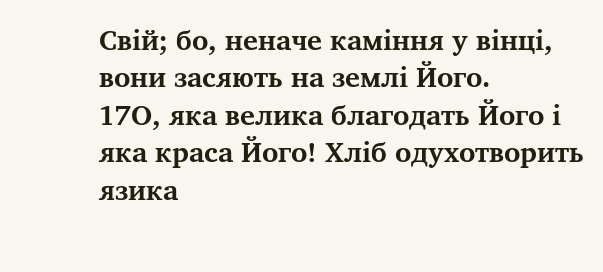Свій; бо, неначе каміння у вінці, вони засяють на землі Його.
17О, яка велика благодать Його і яка краса Його! Хліб одухотворить язика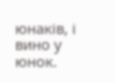юнаків, і вино у юнок.